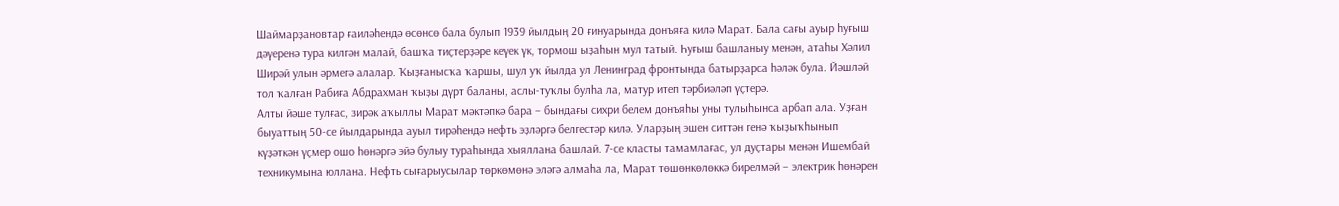Шаймарҙановтар ғаиләһендә өсөнсө бала булып 1939 йылдың 20 ғинуарында донъяға килә Марат. Бала сағы ауыр һуғыш дәүеренә тура килгән малай, башҡа тиҫтерҙәре кеүек үк, тормош ыҙаһын мул татый. Һуғыш башланыу менән, атаһы Хәлил Ширәй улын әрмегә алалар. Ҡыҙғанысҡа ҡаршы, шул уҡ йылда ул Ленинград фронтында батырҙарса һәләк була. Йәшләй тол ҡалған Рабиға Абдрахман ҡыҙы дүрт баланы, аслы-туҡлы булһа ла, матур итеп тәрбиәләп үҫтерә.
Алты йәше тулғас, зирәк аҡыллы Марат мәктәпкә бара – бындағы сихри белем донъяһы уны тулыһынса арбап ала. Уҙған быуаттың 50-се йылдарында ауыл тирәһендә нефть эҙләргә белгестәр килә. Уларҙың эшен ситтән генә ҡыҙыҡһынып күҙәткән үҫмер ошо һөнәргә эйә булыу тураһында хыяллана башлай. 7-се класты тамамлағас, ул дуҫтары менән Ишембай техникумына юллана. Нефть сығарыусылар төркөмөнә эләгә алмаһа ла, Марат төшөнкөлөккә бирелмәй – электрик һөнәрен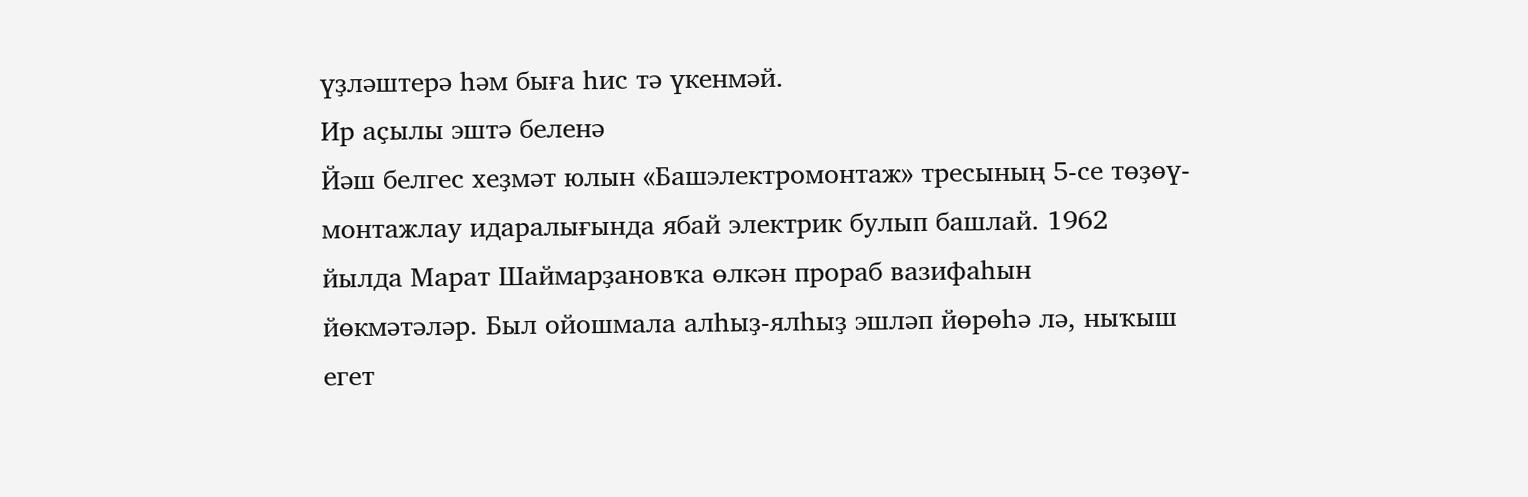үҙләштерә һәм быға һис тә үкенмәй.
Ир аҫылы эштә беленә
Йәш белгес хеҙмәт юлын «Башэлектромонтаж» тресының 5-се төҙөү-монтажлау идаралығында ябай электрик булып башлай. 1962 йылда Марат Шаймарҙановҡа өлкән прораб вазифаһын йөкмәтәләр. Был ойошмала алһыҙ-ялһыҙ эшләп йөрөһә лә, ныҡыш егет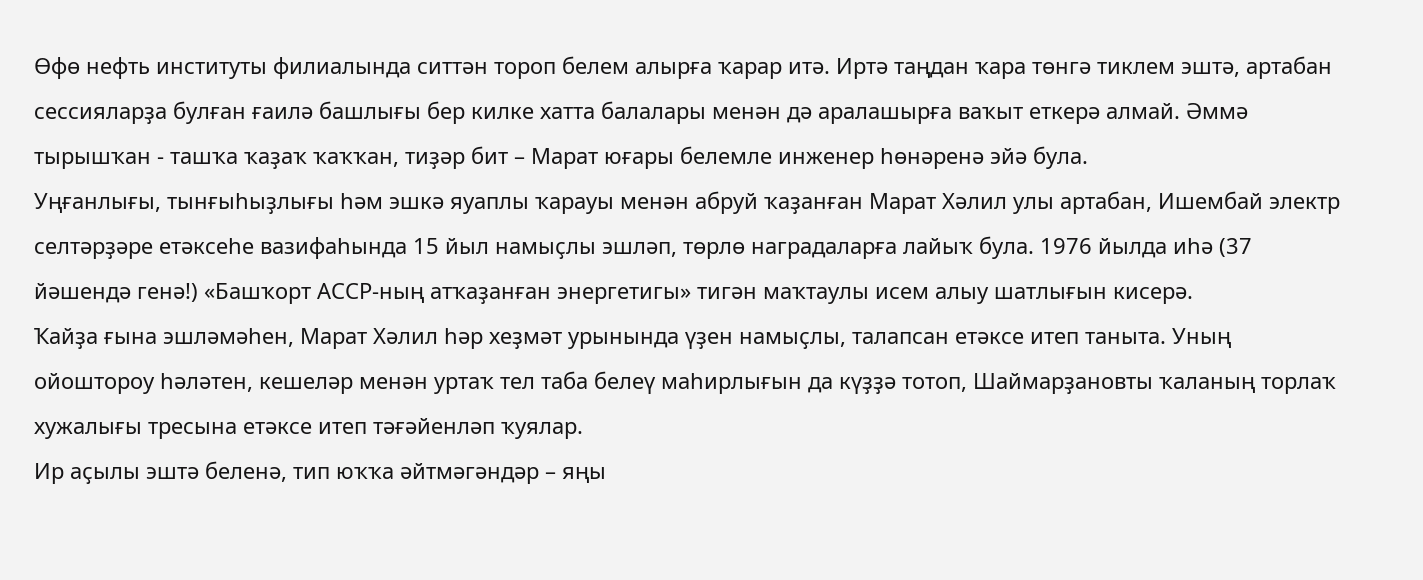Өфө нефть институты филиалында ситтән тороп белем алырға ҡарар итә. Иртә таңдан ҡара төнгә тиклем эштә, артабан сессияларҙа булған ғаилә башлығы бер килке хатта балалары менән дә аралашырға ваҡыт еткерә алмай. Әммә тырышҡан - ташҡа ҡаҙаҡ ҡаҡҡан, тиҙәр бит – Марат юғары белемле инженер һөнәренә эйә була.
Уңғанлығы, тынғыһыҙлығы һәм эшкә яуаплы ҡарауы менән абруй ҡаҙанған Марат Хәлил улы артабан, Ишембай электр селтәрҙәре етәксеһе вазифаһында 15 йыл намыҫлы эшләп, төрлө наградаларға лайыҡ була. 1976 йылда иһә (37 йәшендә генә!) «Башҡорт АССР-ның атҡаҙанған энергетигы» тигән маҡтаулы исем алыу шатлығын кисерә.
Ҡайҙа ғына эшләмәһен, Марат Хәлил һәр хеҙмәт урынында үҙен намыҫлы, талапсан етәксе итеп таныта. Уның ойоштороу һәләтен, кешеләр менән уртаҡ тел таба белеү маһирлығын да күҙҙә тотоп, Шаймарҙановты ҡаланың торлаҡ хужалығы тресына етәксе итеп тәғәйенләп ҡуялар.
Ир аҫылы эштә беленә, тип юҡҡа әйтмәгәндәр – яңы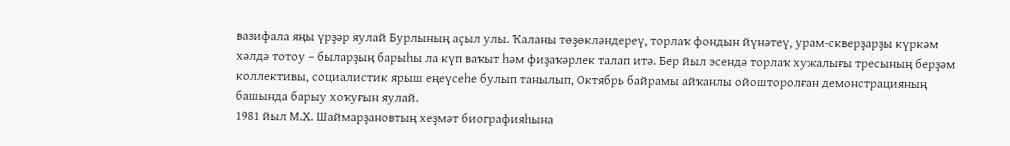вазифала яңы үрҙәр яулай Бурлының аҫыл улы. Ҡаланы төҙөкләндереү, торлаҡ фондын йүнәтеү, урам-скверҙарҙы күркәм хәлдә тотоу – быларҙың барыһы ла күп ваҡыт һәм фиҙаҡәрлек талап итә. Бер йыл эсендә торлаҡ хужалығы тресының берҙәм коллективы, социалистик ярыш еңеүсеһе булып танылып, Октябрь байрамы айҡанлы ойошторолған демонстрацияның башында барыу хоҡуғын яулай.
1981 йыл М.Х. Шаймарҙановтың хеҙмәт биографияһына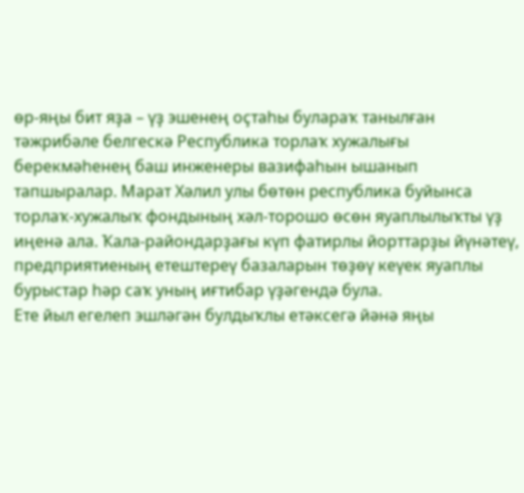өр-яңы бит яҙа – үҙ эшенең оҫтаһы булараҡ танылған тәжрибәле белгескә Республика торлаҡ хужалығы берекмәһенең баш инженеры вазифаһын ышанып тапшыралар. Марат Хәлил улы бөтөн республика буйынса торлаҡ-хужалыҡ фондының хәл-торошо өсөн яуаплылыҡты үҙ иңенә ала. Ҡала-райондарҙағы күп фатирлы йорттарҙы йүнәтеү, предприятиеның етештереү базаларын төҙөү кеүек яуаплы бурыстар һәр саҡ уның иғтибар үҙәгендә була.
Ете йыл егелеп эшләгән булдыҡлы етәксегә йәнә яңы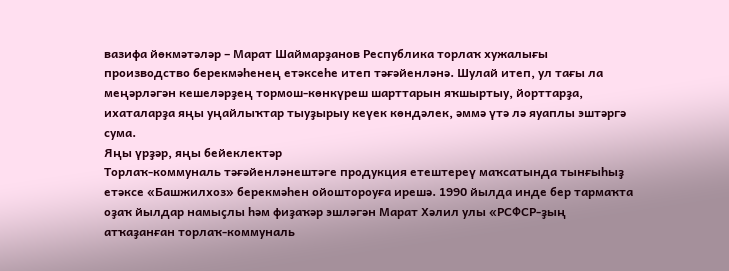вазифа йөкмәтәләр – Марат Шаймарҙанов Республика торлаҡ хужалығы производство берекмәһенең етәксеһе итеп тәғәйенләнә. Шулай итеп, ул тағы ла меңәрләгән кешеләрҙең тормош-көнкүреш шарттарын яҡшыртыу, йорттарҙа, ихаталарҙа яңы уңайлыҡтар тыуҙырыу кеүек көндәлек, әммә үтә лә яуаплы эштәргә сума.
Яңы үрҙәр, яңы бейеклектәр
Торлаҡ-коммуналь тәғәйенләнештәге продукция етештереү маҡсатында тынғыһыҙ етәксе «Башжилхоз» берекмәһен ойоштороуға ирешә. 1990 йылда инде бер тармаҡта оҙаҡ йылдар намыҫлы һәм фиҙаҡәр эшләгән Марат Хәлил улы «РСФСР-ҙың атҡаҙанған торлаҡ-коммуналь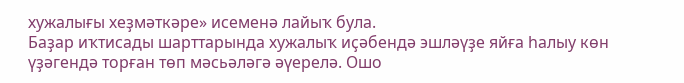хужалығы хеҙмәткәре» исеменә лайыҡ була.
Баҙар иҡтисады шарттарында хужалыҡ иҫәбендә эшләүҙе яйға һалыу көн үҙәгендә торған төп мәсьәләгә әүерелә. Ошо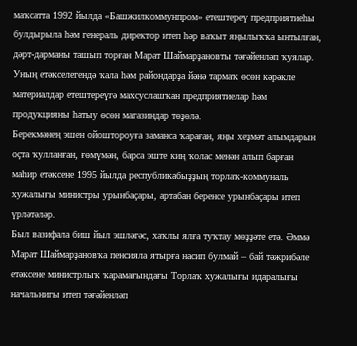маҡсатта 1992 йылда «Башжилкоммунпром» етештереү предприятиеһы булдырыла һәм генераль директор итеп һәр ваҡыт яңылыҡҡа ынтылған, дәрт-дарманы ташып торған Марат Шаймарҙановты тәғәйенләп ҡуялар. Уның етәкселегендә ҡала һәм райондарҙа йәнә тармаҡ өсөн кәрәкле материалдар етештереүгә махсуслашҡан предприятиелар һәм продукцияны һатыу өсөн магазиндар төҙөлә.
Берекмәнең эшен ойоштороуға заманса ҡараған, яңы хеҙмәт алымдарын оҫта ҡулланған, ғөмүмән, барса эште киң ҡолас менән алып барған маһир етәксене 1995 йылда республикабыҙҙың торлаҡ-коммуналь хужалығы министры урынбаҫары, артабан беренсе урынбаҫары итеп үрләтәләр.
Был вазифала биш йыл эшләгәс, хаҡлы ялға туҡтау мөҙҙәте етә. Әммә Марат Шаймарҙановҡа пенсияла ятырға насип булмай – бай тәжрибәле етәксене министрлыҡ ҡарамағындағы Торлаҡ хужалығы идаралығы начальнигы итеп тәғәйенләп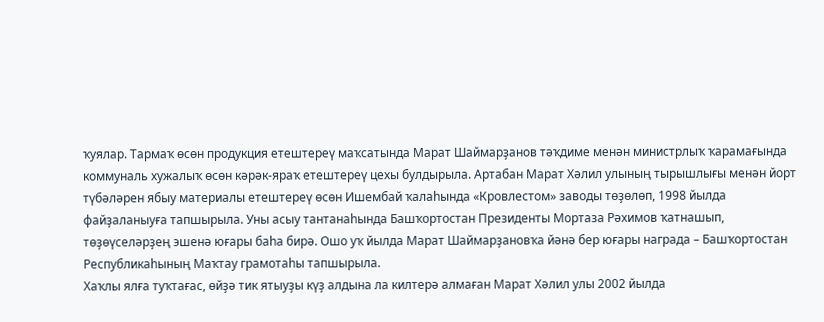ҡуялар. Тармаҡ өсөн продукция етештереү маҡсатында Марат Шаймарҙанов тәҡдиме менән министрлыҡ ҡарамағында коммуналь хужалыҡ өсөн кәрәк-яраҡ етештереү цехы булдырыла. Артабан Марат Хәлил улының тырышлығы менән йорт түбәләрен ябыу материалы етештереү өсөн Ишембай ҡалаһында «Кровлестом» заводы төҙөлөп, 1998 йылда файҙаланыуға тапшырыла. Уны асыу тантанаһында Башҡортостан Президенты Мортаза Рәхимов ҡатнашып, төҙөүселәрҙең эшенә юғары баһа бирә. Ошо уҡ йылда Марат Шаймарҙановҡа йәнә бер юғары награда – Башҡортостан Республикаһының Маҡтау грамотаһы тапшырыла.
Хаҡлы ялға туҡтағас, өйҙә тик ятыуҙы күҙ алдына ла килтерә алмаған Марат Хәлил улы 2002 йылда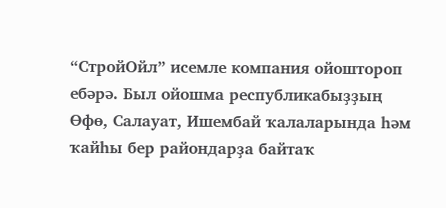“СтройОйл” исемле компания ойоштороп ебәрә. Был ойошма республикабыҙҙың Өфө, Салауат, Ишембай ҡалаларында һәм ҡайһы бер райондарҙа байтаҡ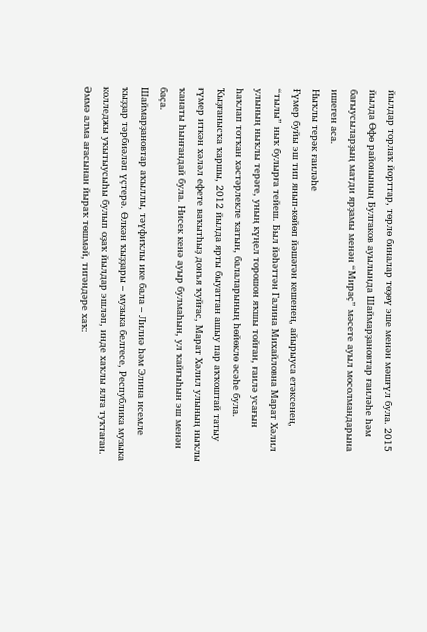йылдар торлаҡ йорттар, төрлө биналар төҙөү эше менән мәшғүл була. 2015 йылда Өфө районының Булгаков ауылында Шаймарҙановтар ғаиләһе һәм бағыусыларҙың матди ярҙамы менән “Мираҫ” мәсете ауыл мосолмандарына ишеген аса.
Ныҡлы терәк ғаиләһе
Ғүмер буйы эш тип янып-көйөп йәшәгән кешенең, айырыуса етәксенең, “тылы” ныҡ булырға тейеш. Был йәһәттән Галина Михайловна Марат Хәлил улының ныҡлы терәге, уның күңел торошон яҡшы тойған, ғаилә усағын һаҡлап тотҡан хәстәрлекле ҡатын, балаларының һөйөклө әсәһе була.
Ҡыҙғанысҡа ҡаршы, 2012 йылда ярты быуаттан ашыу пар аҡҡоштай татыу ғүмер иткән хәләл ефете ваҡытһыҙ донъя ҡуйғас, Марат Хәлил улының ныҡлы ҡанаты һынғандай була. Нисек кенә ауыр булмаһын, ул ҡайғыһын эш менән баҫа.
Шаймарҙановтар аҡыллы, тәүфиҡлы ике бала – Лилиә һәм Элина исемле ҡыҙҙар тәрбиәләп үҫтерә. Өлкән ҡыҙҙары – музыка белгесе, Республика музыка колледжы уҡытыусыһы булып оҙаҡ йылдар эшләп, инде хаҡлы ялға туҡтаған. Әммә алма ағасынан йыраҡ төшмәй, тигәндәре хаҡ: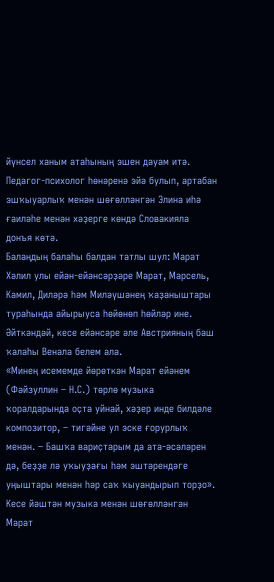йүнсел ханым атаһының эшен дауам итә. Педагог-психолог һөнәренә эйә булып, артабан эшҡыуарлыҡ менән шөғөлләнгән Элина иһә ғаиләһе менән хәҙерге көндә Словакияла донъя көтә.
Балаңдың балаһы балдан татлы шул: Марат Хәлил улы ейән-ейәнсәрҙәре Марат, Марсель, Камил, Диләрә һәм Миләүшәнең ҡаҙаныштары тураһында айырыуса һөйөнөп һөйләр ине. Әйткәндәй, кесе ейәнсәре әле Австрияның баш ҡалаһы Венала белем ала.
«Минең исемемде йөрөткән Марат ейәнем (Фәйзуллин – Н.С.) төрлө музыка ҡоралдарында оҫта уйнай, хәҙер инде билдәле композитор, – тигәйне ул эске ғорурлыҡ менән. – Башҡа вариҫтарым да ата-әсәләрен дә, беҙҙе лә уҡыуҙағы һәм эштәрендәге уңыштары менән һәр саҡ ҡыуандырып торҙо». Кесе йәштән музыка менән шөғөлләнгән Марат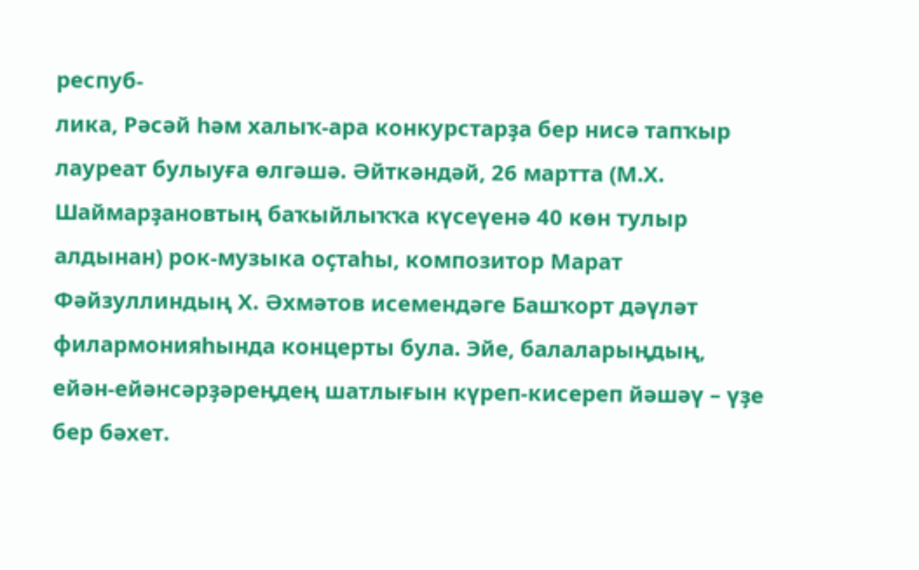респуб-
лика, Рәсәй һәм халыҡ-ара конкурстарҙа бер нисә тапҡыр лауреат булыуға өлгәшә. Әйткәндәй, 26 мартта (М.Х. Шаймарҙановтың баҡыйлыҡҡа күсеүенә 40 көн тулыр алдынан) рок-музыка оҫтаһы, композитор Марат Фәйзуллиндың Х. Әхмәтов исемендәге Башҡорт дәүләт филармонияһында концерты була. Эйе, балаларыңдың, ейән-ейәнсәрҙәреңдең шатлығын күреп-кисереп йәшәү – үҙе бер бәхет.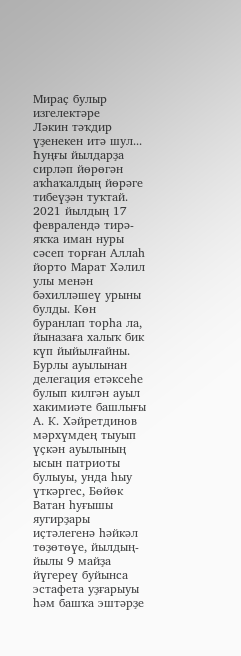Мираҫ булыр изгелектәре
Ләкин тәҡдир үҙенекен итә шул... Һуңғы йылдарҙа сирләп йөрөгән аҡһаҡалдың йөрәге тибеүҙән туҡтай. 2021 йылдың 17 февралендә тирә-яҡҡа иман нуры сәсеп торған Аллаһ йорто Марат Хәлил улы менән бәхилләшеү урыны булды. Көн буранлап торһа ла, йыназаға халыҡ бик күп йыйылғайны. Бурлы ауылынан делегация етәксеһе булып килгән ауыл хакимиәте башлығы А. К. Хәйретдинов мәрхүмдең тыуып үҫкән ауылының ысын патриоты булыуы, унда һыу үткәргес, Бөйөк Ватан һуғышы яугирҙары иҫтәлегенә һәйкәл төҙөтөүе, йылдың-йылы 9 майҙа йүгереү буйынса эстафета уҙғарыуы һәм башҡа эштәрҙе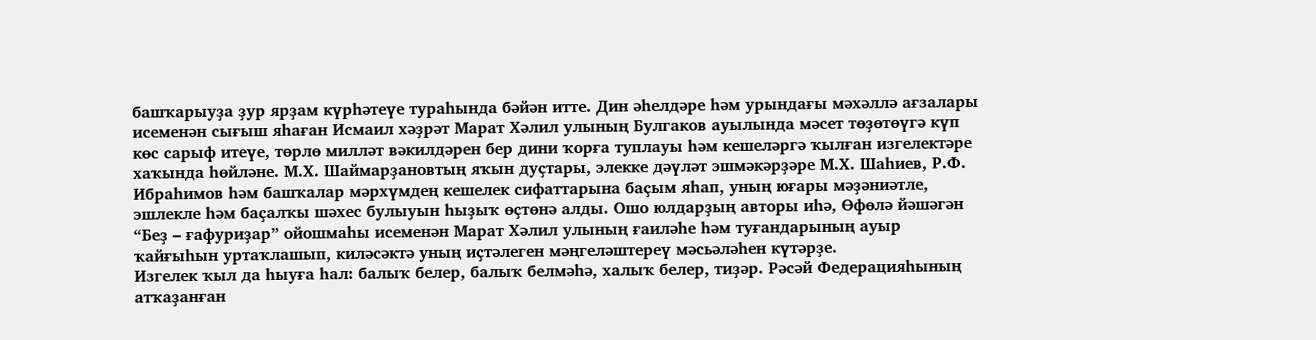башҡарыуҙа ҙур ярҙам күрһәтеүе тураһында бәйән итте. Дин әһелдәре һәм урындағы мәхәллә ағзалары исеменән сығыш яһаған Исмаил хәҙрәт Марат Хәлил улының Булгаков ауылында мәсет төҙөтөүгә күп көс сарыф итеүе, төрлө милләт вәкилдәрен бер дини ҡорға туплауы һәм кешеләргә ҡылған изгелектәре хаҡында һөйләне. М.Х. Шаймарҙановтың яҡын дуҫтары, элекке дәүләт эшмәкәрҙәре М.Х. Шаһиев, Р.Ф. Ибраһимов һәм башҡалар мәрхүмдең кешелек сифаттарына баҫым яһап, уның юғары мәҙәниәтле, эшлекле һәм баҫалҡы шәхес булыуын һыҙыҡ өҫтөнә алды. Ошо юлдарҙың авторы иһә, Өфөлә йәшәгән “Беҙ – ғафуриҙар” ойошмаһы исеменән Марат Хәлил улының ғаиләһе һәм туғандарының ауыр ҡайғыһын уртаҡлашып, киләсәктә уның иҫтәлеген мәңгеләштереү мәсьәләһен күтәрҙе.
Изгелек ҡыл да һыуға һал: балыҡ белер, балыҡ белмәһә, халыҡ белер, тиҙәр. Рәсәй Федерацияһының атҡаҙанған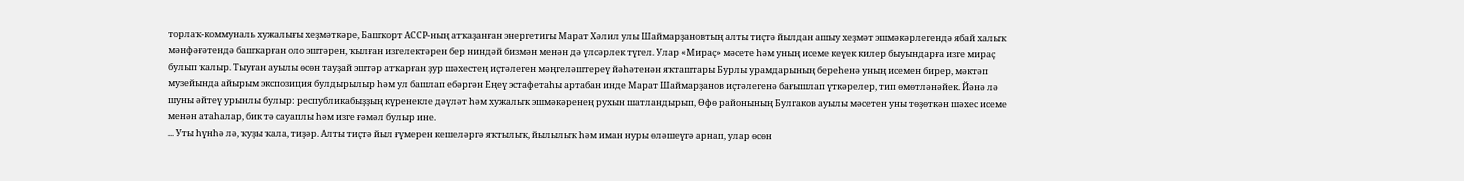торлаҡ-коммуналь хужалығы хеҙмәткәре, Башҡорт АССР-ның атҡаҙанған энергетигы Марат Хәлил улы Шаймарҙановтың алты тиҫтә йылдан ашыу хеҙмәт эшмәкәрлегендә ябай халыҡ мәнфәғәтендә башҡарған оло эштәрен, ҡылған изгелектәрен бер ниндәй бизмән менән дә үлсәрлек түгел. Улар «Мираҫ» мәсете һәм уның исеме кеүек килер быуындарға изге мираҫ булып ҡалыр. Тыуған ауылы өсөн тауҙай эштәр атҡарған ҙур шәхестең иҫтәлеген мәңгеләштереү йәһәтенән яҡташтары Бурлы урамдарының береһенә уның исемен бирер, мәктәп музейында айырым экспозиция булдырылыр һәм ул башлап ебәргән Еңеү эстафетаһы артабан инде Марат Шаймарҙанов иҫтәлегенә бағышлап үткәрелер, тип өмөтләнәйек. Йәнә лә шуны әйтеү урынлы булыр: республикабыҙҙың күренекле дәүләт һәм хужалыҡ эшмәкәренең рухын шатландырып, Өфө районының Булгаков ауылы мәсетен уны төҙөткән шәхес исеме менән атаһалар, бик тә сауаплы һәм изге ғәмәл булыр ине.
... Уты һүнһә лә, ҡуҙы ҡала, тиҙәр. Алты тиҫтә йыл ғүмерен кешеләргә яҡтылыҡ, йылылыҡ һәм иман нуры өләшеүгә арнап, улар өсөн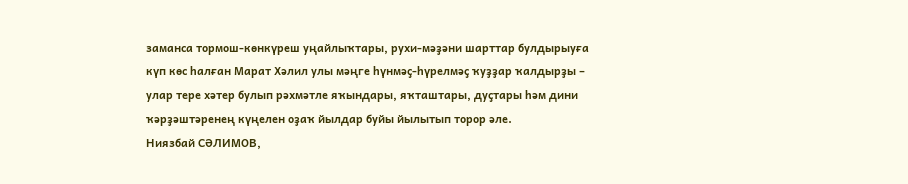заманса тормош-көнкүреш уңайлыҡтары, рухи-мәҙәни шарттар булдырыуға күп көс һалған Марат Хәлил улы мәңге һүнмәҫ-һүрелмәҫ ҡуҙҙар ҡалдырҙы – улар тере хәтер булып рәхмәтле яҡындары, яҡташтары, дуҫтары һәм дини ҡәрҙәштәренең күңелен оҙаҡ йылдар буйы йылытып торор әле.
Ниязбай СӘЛИМОВ,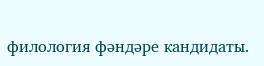филология фәндәре кандидаты.